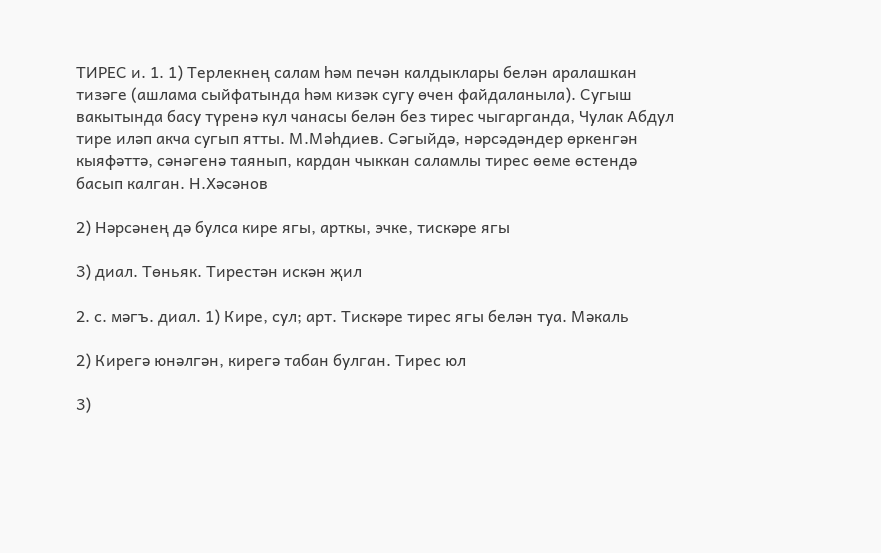ТИРЕС и. 1. 1) Терлекнең салам һәм печән калдыклары белән аралашкан тизәге (ашлама сыйфатында һәм кизәк сугу өчен файдаланыла). Сугыш вакытында басу түренә кул чанасы белән без тирес чыгарганда, Чулак Абдул тире иләп акча сугып ятты. М.Мәһдиев. Сәгыйдә, нәрсәдәндер өркенгән кыяфәттә, сәнәгенә таянып, кардан чыккан саламлы тирес өеме өстендә басып калган. Н.Хәсәнов

2) Нәрсәнең дә булса кире ягы, арткы, эчке, тискәре ягы

3) диал. Төньяк. Тирестән искән җил

2. с. мәгъ. диал. 1) Кире, сул; арт. Тискәре тирес ягы белән туа. Мәкаль

2) Кирегә юнәлгән, кирегә табан булган. Тирес юл

3)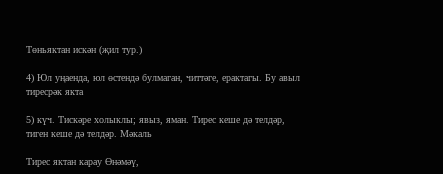Төньяктан искән (җил тур.)

4) Юл уңаенда, юл өстендә булмаган, читтәге, ерактагы. Бу авыл тиресрәк якта

5) күч. Тискәре холыклы; явыз, яман. Тирес кеше дә телдәр, тиген кеше дә телдәр. Мәкаль

Тирес яктан карау Өнәмәү,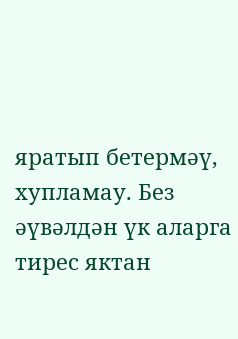яратып бетермәү, хупламау. Без әүвәлдән үк аларга тирес яктан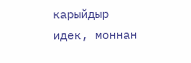карыйдыр идек, моннан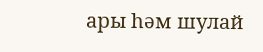ары һәм шулай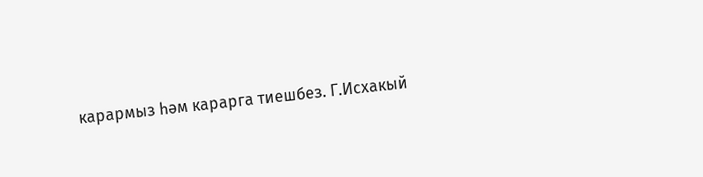карармыз һәм карарга тиешбез. Г.Исхакый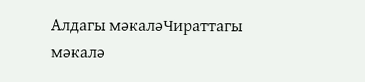Алдагы мәкаләЧираттагы мәкалә